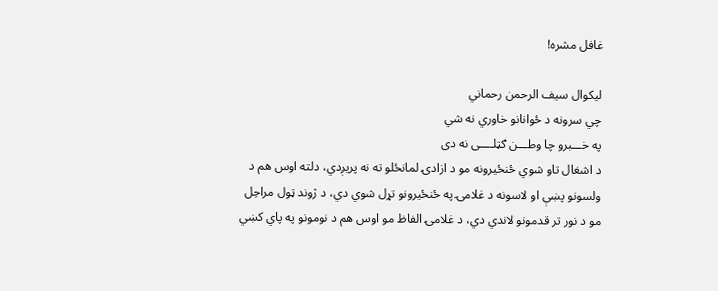غافل مشره!

لیکوال سیف الرحمن رحماني
چي سرونه د ځوانانو خاوري نه شي
په خـــبرو چا وطـــن ګټلــــی نه دی
د اشغال تاو شوي ځنځیرونه مو د ازادۍ لمانځلو ته نه پریږدي، دلته اوس هم د ولسونو پښې او لاسونه د غلامۍ په ځنځیرونو تړل شوي دي، د ژوند ټول مراحِل مو د نور تر قدمونو لاندي دي، د غلامۍ الفاظ مو اوس هم د نومونو په پاي کښي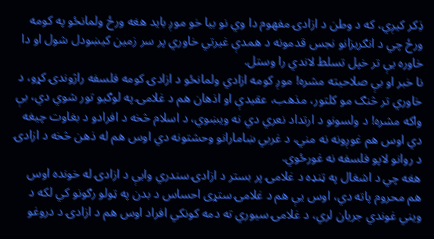ذِکر کیږي، که د وطن د ازادۍ مفهوم دا وي نو بیا خو موږ باید هغه ورځ ولمانځو په کومه ورځ چي د انګریزانو نجس قدمونه د همدې غیرتي خاوري پر سر زمین کیښودل شول او دا خاوره یې تر خپل تسلط لاندي را وستل.
نا خبر او بې صلاحیته مشره! موږ کومه ازادي ولمانځو د ازادۍ کومه فلسفه راژوندۍ کړو، د خاوري تر څنګ مو کلتور، مذهب، عقيدې او اذهان هم د غلامۍ په لوګیو تور شوي دي، بې واکه مشره! د ولسونو د ارتداد نعري دي نه ويښوي، د اسلام څخه د افرادو د بغاوت چیغه دي اوس هم غوږونه نه مني، د غربي ښامارانو وحشتونه دي اوس هم له ذهن څخه د ازادۍ د روانو لاپو فلسفه نه غورځوي.
هغه چي د اشغال په ټنډه د غلامۍ پر بستر د ازادۍ سندري وایې د ازادۍ له خونده اوس هم محروم پاته دي، اوس یې هم د غلامۍ ستړی احساس د بدن په ټولو رګونو کي لکه د ویني غوندي جریان لري، د غلامۍ سیوري ته دمه کونکي افراد اوس هم د ازادۍ د دروغو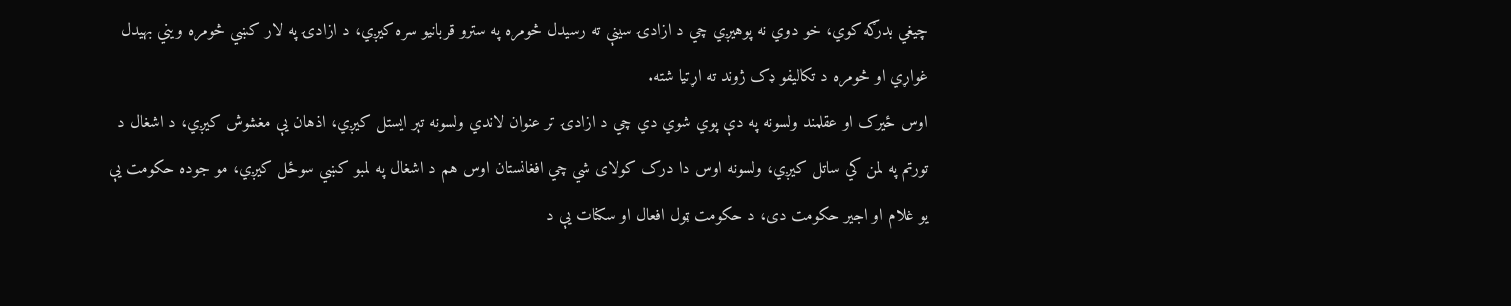چیغي بدرګه کوي، خو دوي نه پوهیږي چي د ازادۍ سینې ته رسیدل څومره په سترو قربانیو سره کیږي، د ازادۍ په لار کښي څومره ویني بهیدل غواړي او څومره د تکالیفو ډک ژوند ته اړتیا شته.
اوس ځیرک او عقلمند ولسونه په دې پوي شوي دي چي د ازادۍ تر عنوان لاندي ولسونه تېر ایستل کیږي، اذهان یې مغشوش کیږي، د اشغال د تورتم په لمن کي ساتل کیږي، ولسونه اوس دا درک کولای شي چي افغانستان اوس هم د اشغال په لمبو کښي سوځل کیږي، مو جوده حکومت یې یو غلام او اجیر حکومت دی، د حکومت ټول افعال او سکنات یې د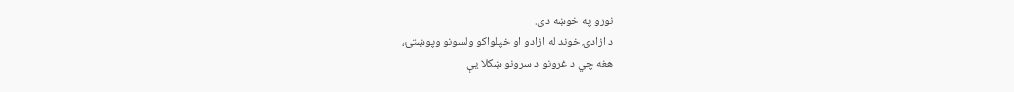نورو په خوښه دی.
د ازادۍ خوند له ازادو او خپلواکو ولسونو وپوښتئ،
هغه چي د غرونو د سرونو ښکلا یې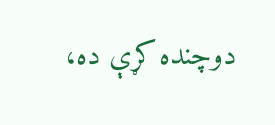دوچنده کړې ده،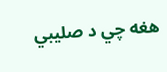هغه چي د صلیبي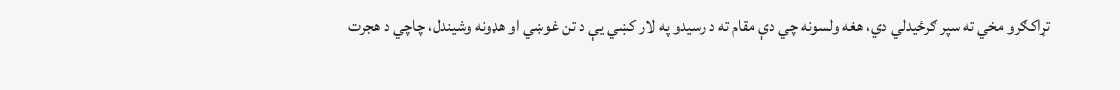تړاکګرو مخي ته سپر ګرځیدلي دي، هغه ولسونه چي دې مقام ته د رسیدو په لار کښي یې د تن غوښي او هډونه وشیندل، چاچي د هجرت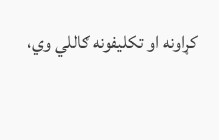کړاونه او تکلیفونه ګاللي وي،